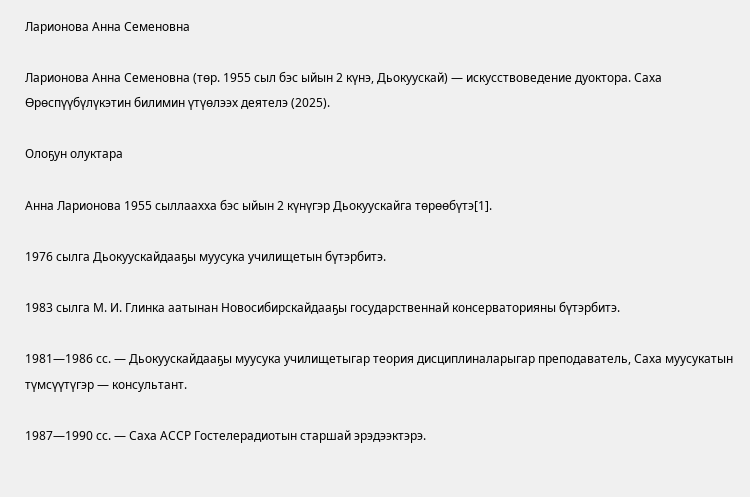Ларионова Анна Семеновна

Ларионова Анна Семеновна (төр. 1955 сыл бэс ыйын 2 күнэ, Дьокуускай) — искусствоведение дуоктора. Саха Өрөспүүбүлүкэтин билимин үтүөлээх деятелэ (2025).

Олоҕун олуктара

Анна Ларионова 1955 сыллаахха бэс ыйын 2 күнүгэр Дьокуускайга төрөөбүтэ[1].

1976 сылга Дьокуускайдааҕы муусука училищетын бүтэрбитэ.

1983 сылга М. И. Глинка аатынан Новосибирскайдааҕы государственнай консерваторияны бүтэрбитэ.

1981—1986 сс. — Дьокуускайдааҕы муусука училищетыгар теория дисциплиналарыгар преподаватель, Саха муусукатын түмсүүтүгэр — консультант.

1987—1990 сс. — Саха АССР Гостелерадиотын старшай эрэдээктэрэ.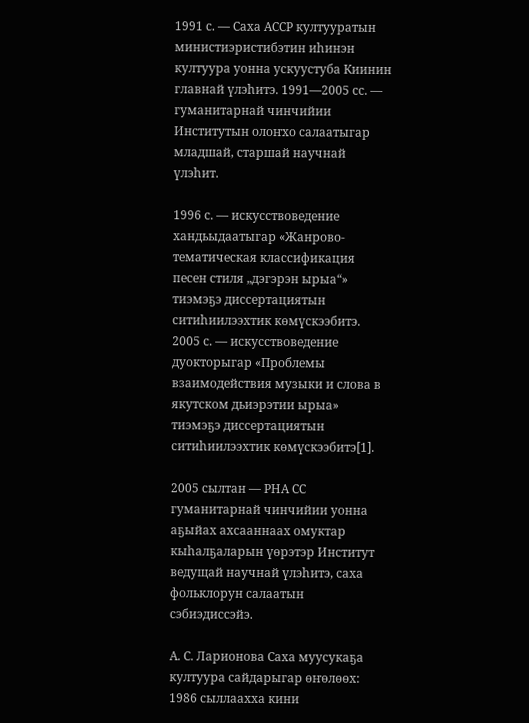1991 с. — Саха АССР култууратын министиэристибэтин иһинэн култуура уонна ускуустуба Киинин главнай үлэһитэ. 1991—2005 сс. — гуманитарнай чинчийии Институтын олоҥхо салаатыгар младшай, старшай научнай үлэһит.

1996 с. — искусствоведение хандьыдаатыгар «Жанрово-тематическая классификация песен стиля „дэгэрэн ырыа“» тиэмэҕэ диссертациятын ситиһиилээхтик көмүскээбитэ. 2005 с. — искусствоведение дуокторыгар «Проблемы взаимодействия музыки и слова в якутском дьиэрэтии ырыа» тиэмэҕэ диссертациятын ситиһиилээхтик көмүскээбитэ[1].

2005 сылтан — РНА СС гуманитарнай чинчийии уонна аҕыйах ахсааннаах омуктар кыһалҕаларын үөрэтэр Институт ведущай научнай үлэһитэ, саха фольклорун салаатын сэбиэдиссэйэ.

А. С. Ларионова Саха муусукаҕа култуура сайдарыгар өҥөлөөх: 1986 сыллаахха кини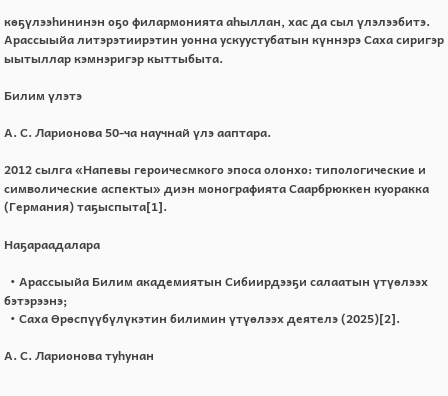көҕүлээһининэн оҕо филармонията аһыллан, хас да сыл үлэлээбитэ. Арассыыйа литэрэтиирэтин уонна ускуустубатын күннэрэ Саха сиригэр ыытыллар кэмнэригэр кыттыбыта.

Билим үлэтэ

А. С. Ларионова 50-ча научнай үлэ ааптара.

2012 сылга «Напевы героичесмкого эпоса олонхо: типологические и символические аспекты» диэн монографията Саарбрюккен куоракка (Германия) таҕыспыта[1].

Наҕараадалара

  • Арассыыйа Билим академиятын Сибиирдээҕи салаатын үтүөлээх бэтэрээнэ;
  • Саха Өрөспүүбүлүкэтин билимин үтүөлээх деятелэ (2025)[2].

А. С. Ларионова туһунан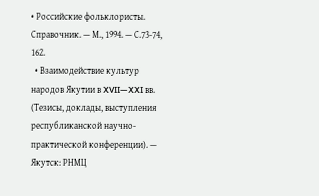• Российские фольклористы. Справочник. — М., 1994. — С.73-74, 162.
  • Взаимодействие культур народов Якутии в XVII—XXI вв. (Тезисы, доклады, выступления республиканской научно-практической конференции). — Якутск: РНМЦ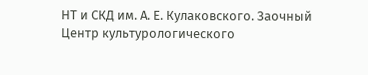НТ и СКД им. А. Е. Кулаковского. Заочный Центр культурологического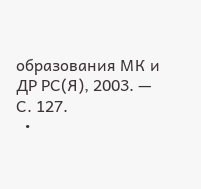образования МК и ДР РС(Я), 2003. — С. 127.
  •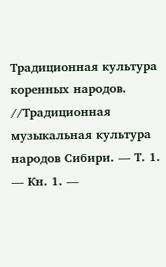Традиционная культура коренных народов. //Традиционная музыкальная культура народов Сибири. — Т. 1. — Кн. 1. —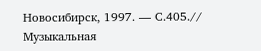Новосибирск, 1997. — С.405.// Музыкальная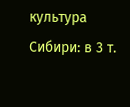культура Сибири: в 3 т.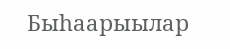Быһаарыылар